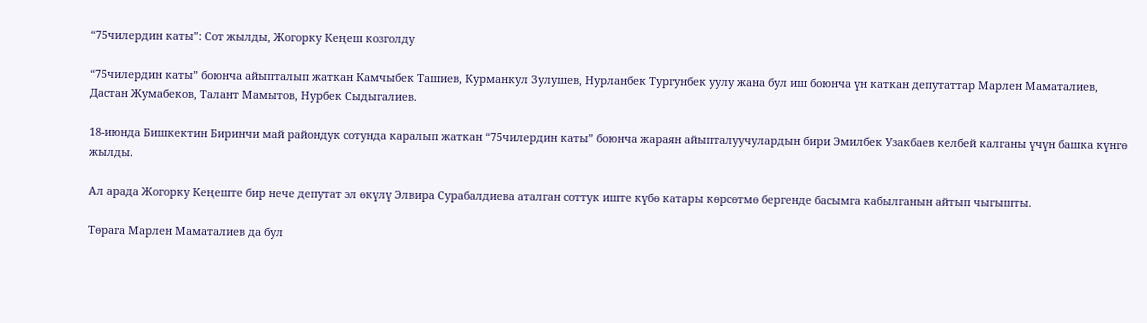“75чилердин каты”: Сот жылды, Жогорку Кеңеш козголду

“75чилердин каты” боюнча айыпталып жаткан Камчыбек Ташиев, Курманкул Зулушев, Нурланбек Тургунбек уулу жана бул иш боюнча үн каткан депутаттар Марлен Маматалиев, Дастан Жумабеков, Талант Мамытов, Нурбек Сыдыгалиев.

18-июнда Бишкектин Биринчи май райондук сотунда каралып жаткан “75чилердин каты” боюнча жараян айыпталуучулардын бири Эмилбек Узакбаев келбей калганы үчүн башка күнгө жылды.

Ал арада Жогорку Кеңеште бир нече депутат эл өкүлү Элвира Сурабалдиева аталган соттук иште күбө катары көрсөтмө бергенде басымга кабылганын айтып чыгышты.

Төрага Марлен Маматалиев да бул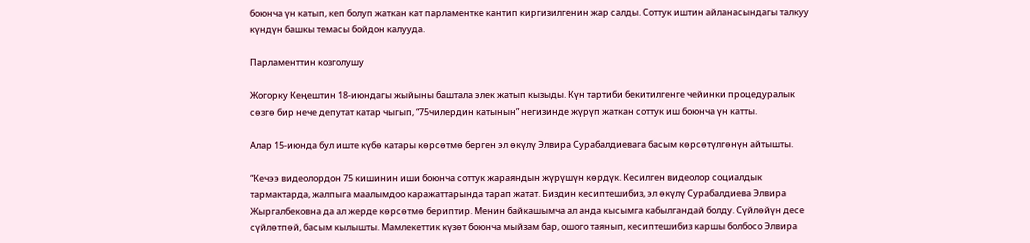боюнча үн катып, кеп болуп жаткан кат парламентке кантип киргизилгенин жар салды. Соттук иштин айланасындагы талкуу күндүн башкы темасы бойдон калууда.

Парламенттин козголушу

Жогорку Кеңештин 18-июндагы жыйыны баштала элек жатып кызыды. Күн тартиби бекитилгенге чейинки процедуралык сөзгө бир нече депутат катар чыгып, “75чилердин катынын” негизинде жүрүп жаткан соттук иш боюнча үн катты.

Алар 15-июнда бул иште күбө катары көрсөтмө берген эл өкүлү Элвира Сурабалдиевага басым көрсөтүлгөнүн айтышты.

“Кечээ видеолордон 75 кишинин иши боюнча соттук жараяндын жүрүшүн көрдүк. Кесилген видеолор социалдык тармактарда, жалпыга маалымдоо каражаттарында тарап жатат. Биздин кесиптешибиз, эл өкүлү Сурабалдиева Элвира Жыргалбековна да ал жерде көрсөтмө бериптир. Менин байкашымча ал анда кысымга кабылгандай болду. Сүйлөйүн десе сүйлөтпөй, басым кылышты. Мамлекеттик күзөт боюнча мыйзам бар, ошого таянып, кесиптешибиз каршы болбосо Элвира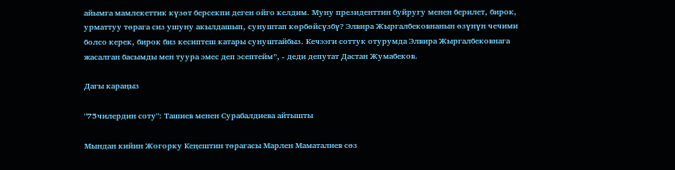айымга мамлекеттик күзөт берсекпи деген ойго келдим. Муну президенттин буйругу менен берилет, бирок, урматтуу төрага сиз ушуну акылдашып, сунуштап көрбөйсүзбү? Элвира Жыргалбековнанын өзүнүн чечими болсо керек, бирок биз кесиптеш катары сунуштайбыз. Кечээги соттук отурумда Элвира Жыргалбековнага жасалган басымды мен туура эмес деп эсептейм”, - деди депутат Дастан Жумабеков.

Дагы караңыз

"75чилердин соту": Ташиев менен Сурабалдиева айтышты

Мындан кийин Жогорку Кеңештин төрагасы Марлен Маматалиев сөз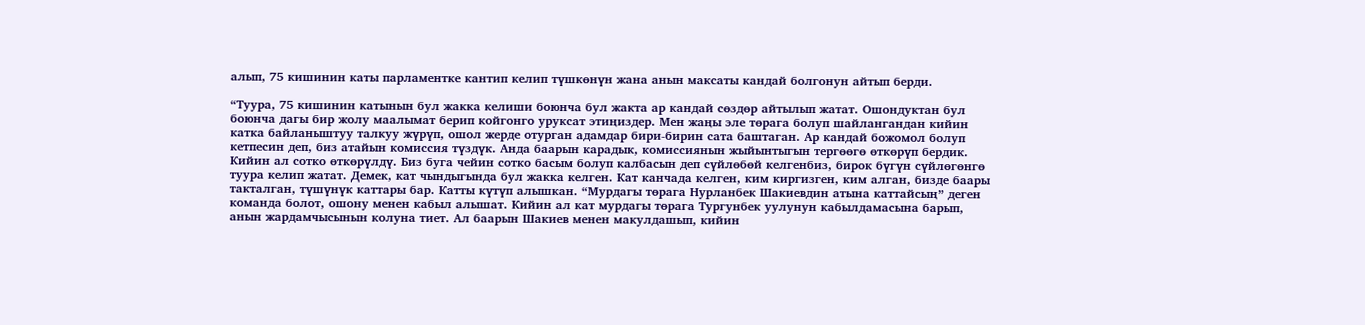алып, 75 кишинин каты парламентке кантип келип түшкөнүн жана анын максаты кандай болгонун айтып берди.

“Туура, 75 кишинин катынын бул жакка келиши боюнча бул жакта ар кандай сөздөр айтылып жатат. Ошондуктан бул боюнча дагы бир жолу маалымат берип койгонго уруксат этиңиздер. Мен жаңы эле төрага болуп шайлангандан кийин катка байланыштуу талкуу жүрүп, ошол жерде отурган адамдар бири-бирин сата баштаган. Ар кандай божомол болуп кетпесин деп, биз атайын комиссия түздүк. Анда баарын карадык, комиссиянын жыйынтыгын тергөөгө өткөрүп бердик. Кийин ал сотко өткөрүлдү. Биз буга чейин сотко басым болуп калбасын деп сүйлөбөй келгенбиз, бирок бүгүн сүйлөгөнгө туура келип жатат. Демек, кат чындыгында бул жакка келген. Кат канчада келген, ким киргизген, ким алган, бизде баары такталган, түшүнүк каттары бар. Катты күтүп алышкан. “Мурдагы төрага Нурланбек Шакиевдин атына каттайсың” деген команда болот, ошону менен кабыл алышат. Кийин ал кат мурдагы төрага Тургунбек уулунун кабылдамасына барып, анын жардамчысынын колуна тиет. Ал баарын Шакиев менен макулдашып, кийин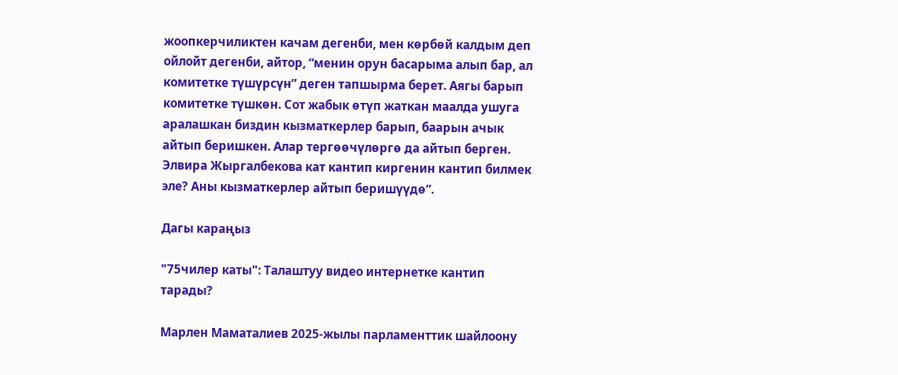жоопкерчиликтен качам дегенби, мен көрбөй калдым деп ойлойт дегенби, айтор, “менин орун басарыма алып бар, ал комитетке түшүрсүн” деген тапшырма берет. Аягы барып комитетке түшкөн. Сот жабык өтүп жаткан маалда ушуга аралашкан биздин кызматкерлер барып, баарын ачык айтып беришкен. Алар тергөөчүлөргө да айтып берген. Элвира Жыргалбекова кат кантип киргенин кантип билмек эле? Аны кызматкерлер айтып беришүүдө”.

Дагы караңыз

"75чилер каты": Талаштуу видео интернетке кантип тарады?

Марлен Маматалиев 2025-жылы парламенттик шайлоону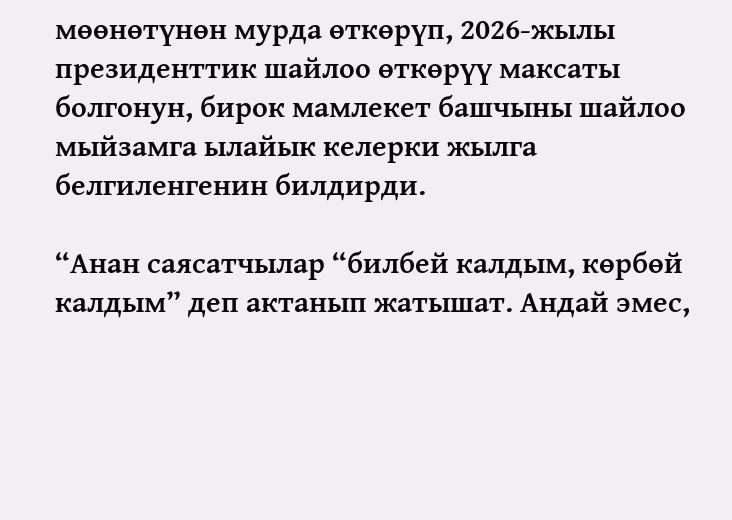мөөнөтүнөн мурда өткөрүп, 2026-жылы президенттик шайлоо өткөрүү максаты болгонун, бирок мамлекет башчыны шайлоо мыйзамга ылайык келерки жылга белгиленгенин билдирди.

“Анан саясатчылар “билбей калдым, көрбөй калдым” деп актанып жатышат. Андай эмес,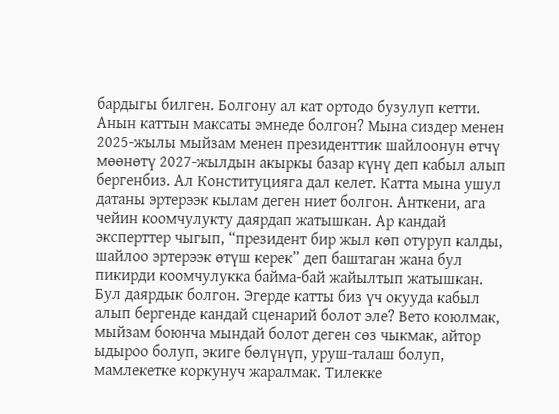бардыгы билген. Болгону ал кат ортодо бузулуп кетти. Анын каттын максаты эмнеде болгон? Мына сиздер менен 2025-жылы мыйзам менен президенттик шайлоонун өтчү мөөнөтү 2027-жылдын акыркы базар күнү деп кабыл алып бергенбиз. Ал Конституцияга дал келет. Катта мына ушул датаны эртерээк кылам деген ниет болгон. Анткени, ага чейин коомчулукту даярдап жатышкан. Ар кандай эксперттер чыгып, “президент бир жыл көп отуруп калды, шайлоо эртерээк өтүш керек” деп баштаган жана бул пикирди коомчулукка байма-бай жайылтып жатышкан. Бул даярдык болгон. Эгерде катты биз үч окууда кабыл алып бергенде кандай сценарий болот эле? Вето коюлмак, мыйзам боюнча мындай болот деген сөз чыкмак, айтор ыдыроо болуп, экиге бөлүнүп, уруш-талаш болуп, мамлекетке коркунуч жаралмак. Тилекке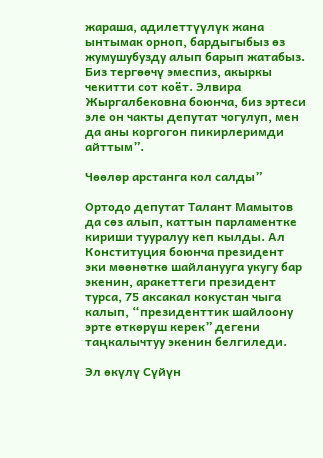жараша, адилеттүүлүк жана ынтымак орноп, бардыгыбыз өз жумушубузду алып барып жатабыз. Биз тергөөчү эмеспиз, акыркы чекитти сот коёт. Элвира Жыргалбековна боюнча, биз эртеси эле он чакты депутат чогулуп, мен да аны коргогон пикирлеримди айттым”.

Чөөлөр арстанга кол салды”

Ортодо депутат Талант Мамытов да сөз алып, каттын парламентке кириши тууралуу кеп кылды. Ал Конституция боюнча президент эки мөөнөткө шайланууга укугу бар экенин, аракеттеги президент турса, 75 аксакал кокустан чыга калып, “президенттик шайлоону эрте өткөрүш керек” дегени таңкалычтуу экенин белгиледи.

Эл өкүлү Сүйүн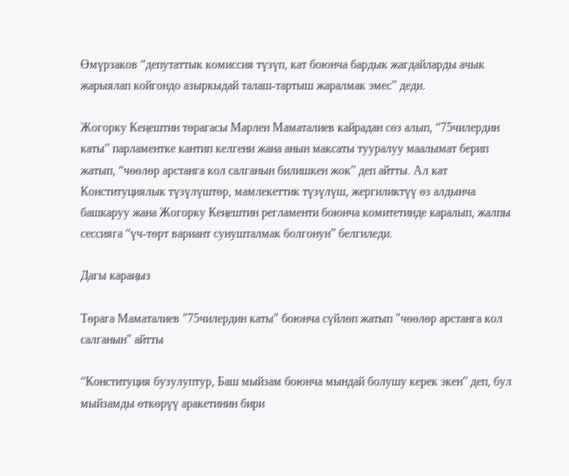Өмүрзаков “депутаттык комиссия түзүп, кат боюнча бардык жагдайларды ачык жарыялап койгондо азыркыдай талаш-тартыш жаралмак эмес” деди.

Жогорку Кеңештин төрагасы Марлен Маматалиев кайрадан сөз алып, “75чилердин каты” парламентке кантип келгени жана анын максаты тууралуу маалымат берип жатып, “чөөлөр арстанга кол салганын билишкен жок” деп айтты. Ал кат Конституциялык түзүлүштөр, мамлекеттик түзүлүш, жергиликтүү өз алдынча башкаруу жана Жогорку Кеңештин регламенти боюнча комитетинде каралып, жалпы сессияга “үч-төрт вариант сунушталмак болгонун” белгиледи.

Дагы караңыз

Төрага Маматалиев "75чилердин каты" боюнча сүйлөп жатып "чөөлөр арстанга кол салганын" айтты

“Конституция бузулуптур, Баш мыйзам боюнча мындай болушу керек экен” деп, бул мыйзамды өткөрүү аракетинин бири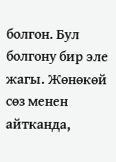болгон. Бул болгону бир эле жагы. Жөнөкөй сөз менен айтканда,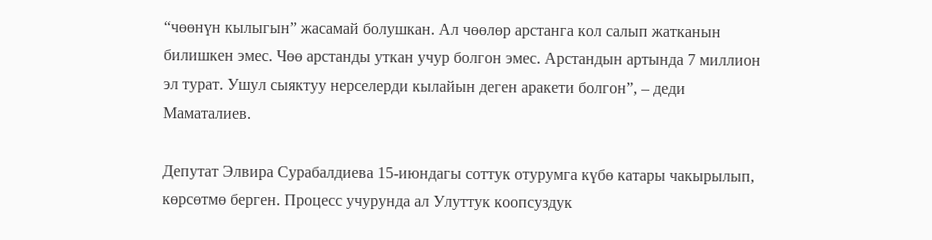“чөөнүн кылыгын” жасамай болушкан. Ал чөөлөр арстанга кол салып жатканын билишкен эмес. Чөө арстанды уткан учур болгон эмес. Арстандын артында 7 миллион эл турат. Ушул сыяктуу нерселерди кылайын деген аракети болгон”, – деди Маматалиев.

Депутат Элвира Сурабалдиева 15-июндагы соттук отурумга күбө катары чакырылып, көрсөтмө берген. Процесс учурунда ал Улуттук коопсуздук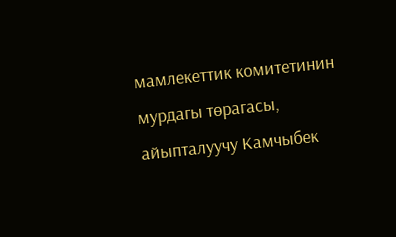мамлекеттик комитетинин мурдагы төрагасы, айыпталуучу Камчыбек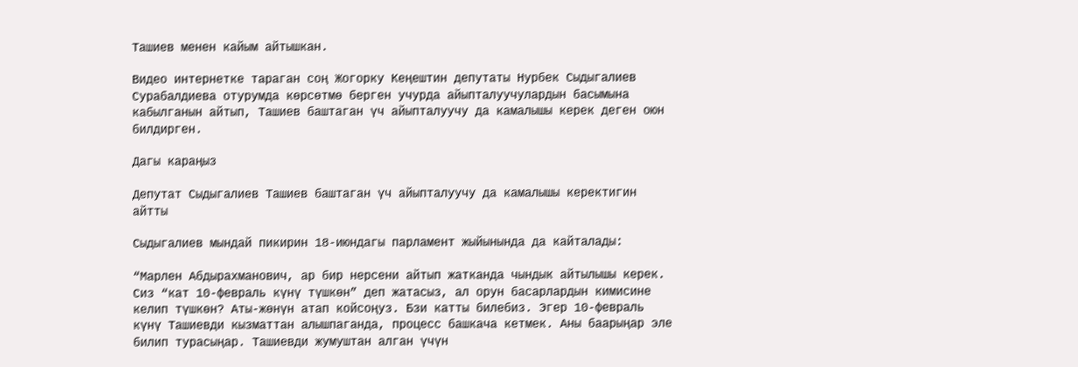Ташиев менен кайым айтышкан.

Видео интернетке тараган соң Жогорку Кеңештин депутаты Нурбек Сыдыгалиев Сурабалдиева отурумда көрсөтмө берген учурда айыпталуучулардын басымына кабылганын айтып, Ташиев баштаган үч айыпталуучу да камалышы керек деген оюн билдирген.

Дагы караңыз

Депутат Сыдыгалиев Ташиев баштаган үч айыпталуучу да камалышы керектигин айтты

Сыдыгалиев мындай пикирин 18-июндагы парламент жыйынында да кайталады:

“Марлен Абдырахманович, ар бир нерсени айтып жатканда чындык айтылышы керек. Сиз “кат 10-февраль күнү түшкөн” деп жатасыз, ал орун басарлардын кимисине келип түшкөн? Аты-жөнүн атап койсоңуз. Бзи катты билебиз. Эгер 10-февраль күнү Ташиевди кызматтан алышпаганда, процесс башкача кетмек. Аны баарыңар эле билип турасыңар. Ташиевди жумуштан алган үчүн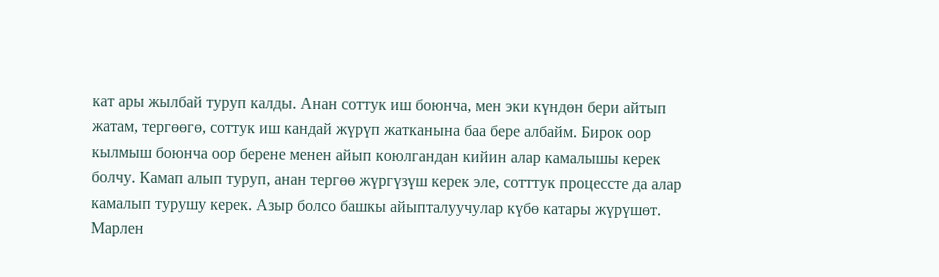кат ары жылбай туруп калды. Анан соттук иш боюнча, мен эки күндөн бери айтып жатам, тергөөгө, соттук иш кандай жүрүп жатканына баа бере албайм. Бирок оор кылмыш боюнча оор берене менен айып коюлгандан кийин алар камалышы керек болчу. Камап алып туруп, анан тергөө жүргүзүш керек эле, сотттук процессте да алар камалып турушу керек. Азыр болсо башкы айыпталуучулар күбө катары жүрүшөт. Марлен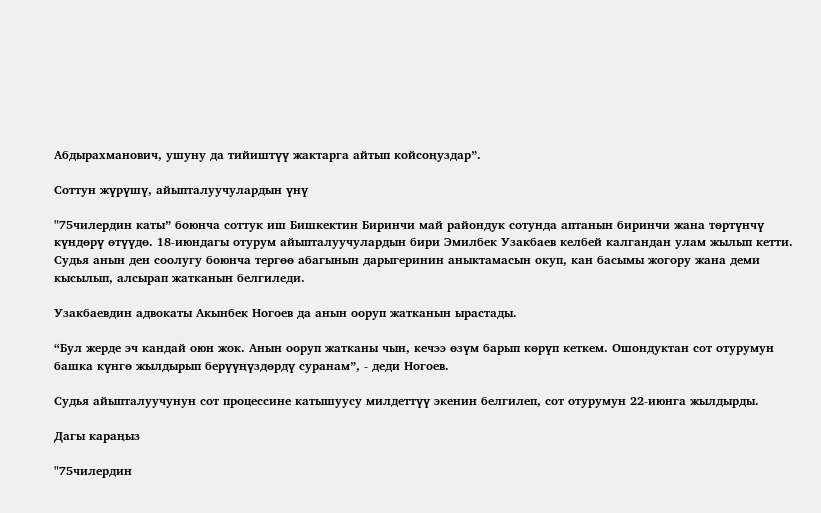Абдырахманович, ушуну да тийиштүү жактарга айтып койсоңуздар”.

Соттун жүрүшү, айыпталуучулардын үнү

"75чилердин каты” боюнча соттук иш Бишкектин Биринчи май райондук сотунда аптанын биринчи жана төртүнчү күндөрү өтүүдө. 18-июндагы отурум айыпталуучулардын бири Эмилбек Узакбаев келбей калгандан улам жылып кетти. Судья анын ден соолугу боюнча тергөө абагынын дарыгеринин аныктамасын окуп, кан басымы жогору жана деми кысылып, алсырап жатканын белгиледи.

Узакбаевдин адвокаты Акынбек Ногоев да анын ооруп жатканын ырастады.

“Бул жерде эч кандай оюн жок. Анын ооруп жатканы чын, кечээ өзүм барып көрүп кеткем. Ошондуктан сот отурумун башка күнгө жылдырып берүүңүздөрдү суранам”, - деди Ногоев.

Судья айыпталуучунун сот процессине катышуусу милдеттүү экенин белгилеп, сот отурумун 22-июнга жылдырды.

Дагы караңыз

"75чилердин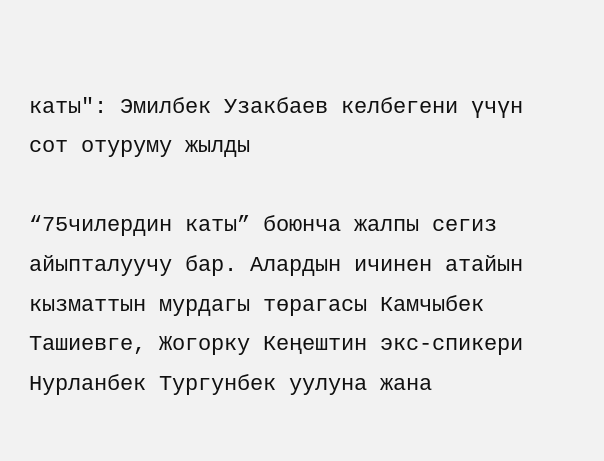каты": Эмилбек Узакбаев келбегени үчүн сот отуруму жылды

“75чилердин каты” боюнча жалпы сегиз айыпталуучу бар. Алардын ичинен атайын кызматтын мурдагы төрагасы Камчыбек Ташиевге, Жогорку Кеңештин экс-спикери Нурланбек Тургунбек уулуна жана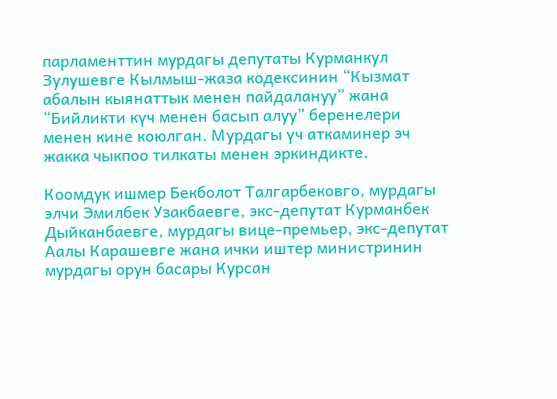парламенттин мурдагы депутаты Курманкул Зулушевге Кылмыш-жаза кодексинин “Кызмат абалын кыянаттык менен пайдалануу” жана “Бийликти күч менен басып алуу” беренелери менен кине коюлган. Мурдагы үч аткаминер эч жакка чыкпоо тилкаты менен эркиндикте.

Коомдук ишмер Бекболот Талгарбековго, мурдагы элчи Эмилбек Узакбаевге, экс-депутат Курманбек Дыйканбаевге, мурдагы вице-премьер, экс-депутат Аалы Карашевге жана ички иштер министринин мурдагы орун басары Курсан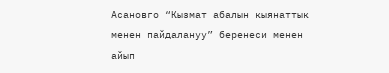Асановго “Кызмат абалын кыянаттык менен пайдалануу” беренеси менен айып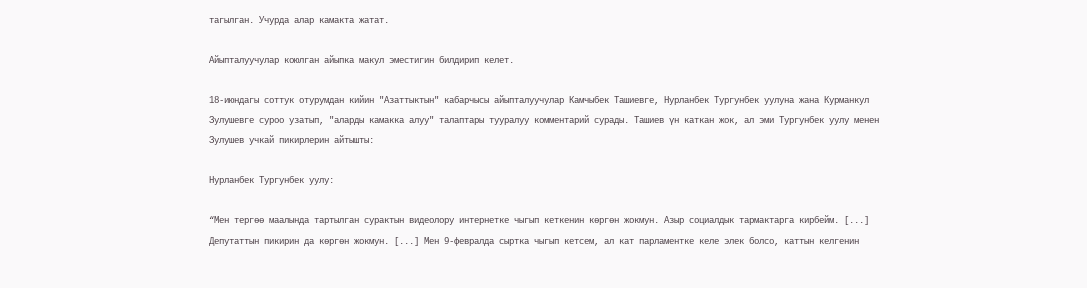тагылган. Учурда алар камакта жатат.

Айыпталуучулар коюлган айыпка макул эместигин билдирип келет.

18-июндагы соттук отурумдан кийин "Азаттыктын" кабарчысы айыпталуучулар Камчыбек Ташиевге, Нурланбек Тургунбек уулуна жана Курманкул Зулушевге суроо узатып, "аларды камакка алуу" талаптары тууралуу комментарий сурады. Ташиев үн каткан жок, ал эми Тургунбек уулу менен Зулушев учкай пикирлерин айтышты:

Нурланбек Тургунбек уулу:

“Мен тергөө маалында тартылган сурактын видеолору интернетке чыгып кеткенин көргөн жокмун. Азыр социалдык тармактарга кирбейм. [...] Депутаттын пикирин да көргөн жокмун. [...] Мен 9-февралда сыртка чыгып кетсем, ал кат парламентке келе элек болсо, каттын келгенин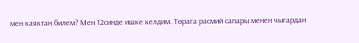мен каяктан билем? Мен 12синде ишке келдим. Төрага расмий сапары менен чыгардан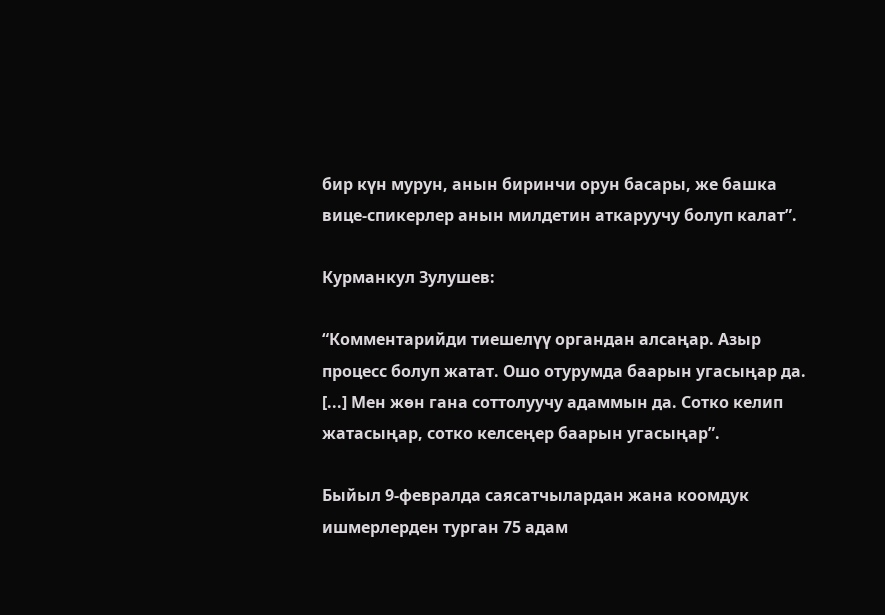бир күн мурун, анын биринчи орун басары, же башка вице-спикерлер анын милдетин аткаруучу болуп калат”.

Курманкул Зулушев:

“Комментарийди тиешелүү органдан алсаңар. Азыр процесс болуп жатат. Ошо отурумда баарын угасыңар да. [...] Мен жөн гана соттолуучу адаммын да. Сотко келип жатасыңар, сотко келсеңер баарын угасыңар”.

Быйыл 9-февралда саясатчылардан жана коомдук ишмерлерден турган 75 адам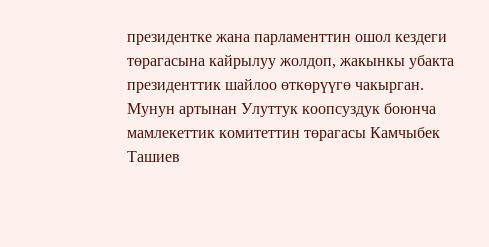президентке жана парламенттин ошол кездеги төрагасына кайрылуу жолдоп, жакынкы убакта президенттик шайлоо өткөрүүгө чакырган. Мунун артынан Улуттук коопсуздук боюнча мамлекеттик комитеттин төрагасы Камчыбек Ташиев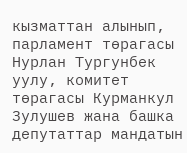кызматтан алынып, парламент төрагасы Нурлан Тургунбек уулу, комитет төрагасы Курманкул Зулушев жана башка депутаттар мандатын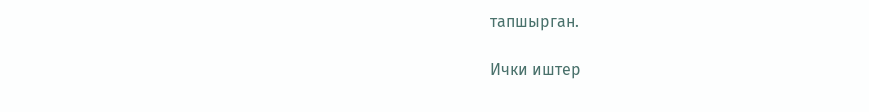тапшырган.

Ички иштер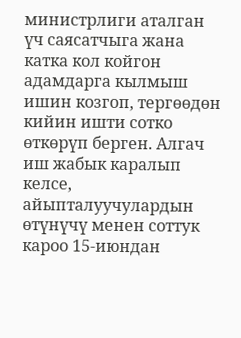министрлиги аталган үч саясатчыга жана катка кол койгон адамдарга кылмыш ишин козгоп, тергөөдөн кийин ишти сотко өткөрүп берген. Алгач иш жабык каралып келсе, айыпталуучулардын өтүнүчү менен соттук кароо 15-июндан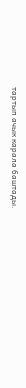тартып ачык карала баштады.